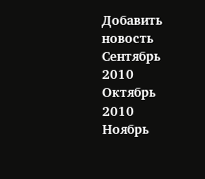Добавить новость
Сентябрь 2010
Октябрь 2010
Ноябрь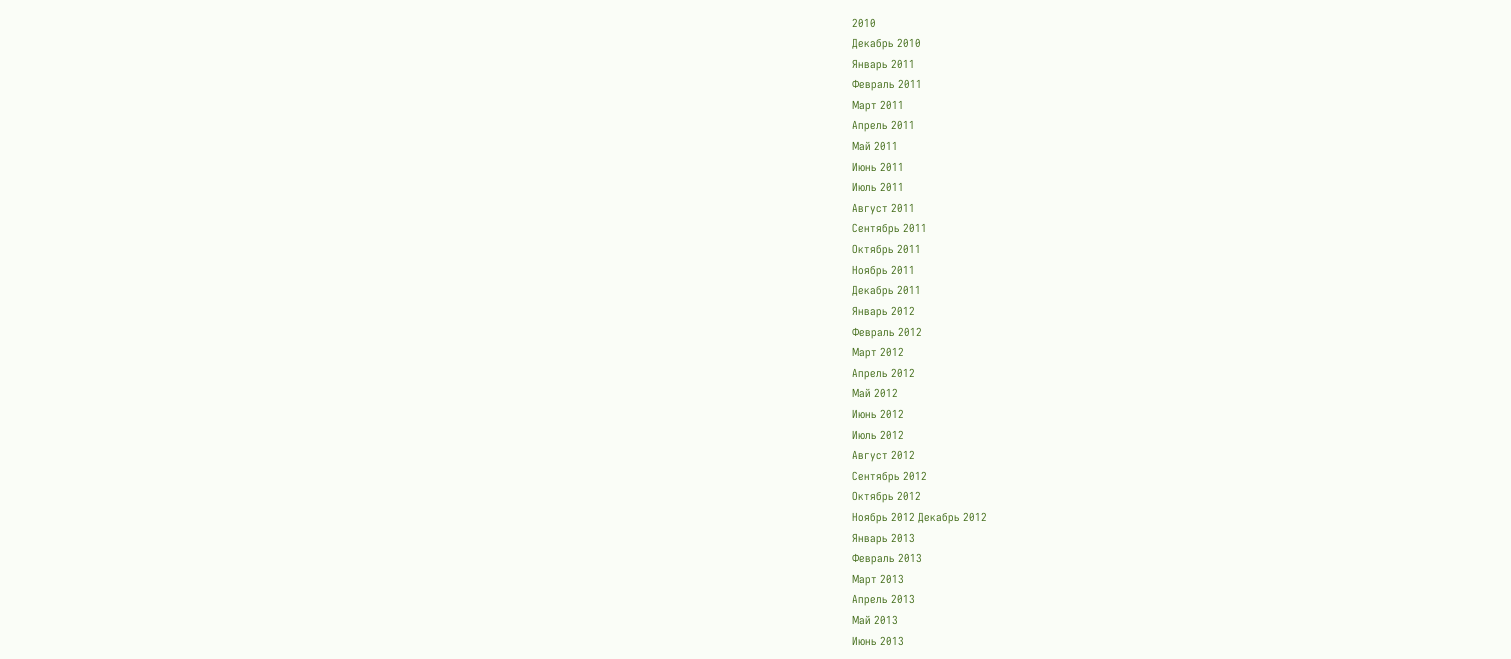2010
Декабрь 2010
Январь 2011
Февраль 2011
Март 2011
Апрель 2011
Май 2011
Июнь 2011
Июль 2011
Август 2011
Сентябрь 2011
Октябрь 2011
Ноябрь 2011
Декабрь 2011
Январь 2012
Февраль 2012
Март 2012
Апрель 2012
Май 2012
Июнь 2012
Июль 2012
Август 2012
Сентябрь 2012
Октябрь 2012
Ноябрь 2012 Декабрь 2012
Январь 2013
Февраль 2013
Март 2013
Апрель 2013
Май 2013
Июнь 2013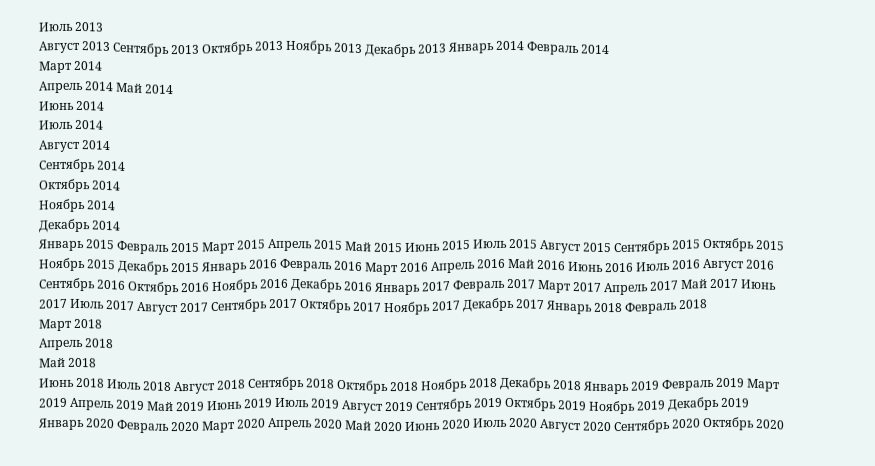Июль 2013
Август 2013 Сентябрь 2013 Октябрь 2013 Ноябрь 2013 Декабрь 2013 Январь 2014 Февраль 2014
Март 2014
Апрель 2014 Май 2014
Июнь 2014
Июль 2014
Август 2014
Сентябрь 2014
Октябрь 2014
Ноябрь 2014
Декабрь 2014
Январь 2015 Февраль 2015 Март 2015 Апрель 2015 Май 2015 Июнь 2015 Июль 2015 Август 2015 Сентябрь 2015 Октябрь 2015 Ноябрь 2015 Декабрь 2015 Январь 2016 Февраль 2016 Март 2016 Апрель 2016 Май 2016 Июнь 2016 Июль 2016 Август 2016 Сентябрь 2016 Октябрь 2016 Ноябрь 2016 Декабрь 2016 Январь 2017 Февраль 2017 Март 2017 Апрель 2017 Май 2017 Июнь 2017 Июль 2017 Август 2017 Сентябрь 2017 Октябрь 2017 Ноябрь 2017 Декабрь 2017 Январь 2018 Февраль 2018
Март 2018
Апрель 2018
Май 2018
Июнь 2018 Июль 2018 Август 2018 Сентябрь 2018 Октябрь 2018 Ноябрь 2018 Декабрь 2018 Январь 2019 Февраль 2019 Март 2019 Апрель 2019 Май 2019 Июнь 2019 Июль 2019 Август 2019 Сентябрь 2019 Октябрь 2019 Ноябрь 2019 Декабрь 2019 Январь 2020 Февраль 2020 Март 2020 Апрель 2020 Май 2020 Июнь 2020 Июль 2020 Август 2020 Сентябрь 2020 Октябрь 2020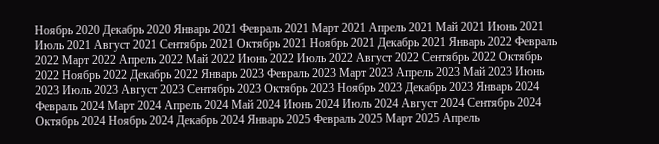Ноябрь 2020 Декабрь 2020 Январь 2021 Февраль 2021 Март 2021 Апрель 2021 Май 2021 Июнь 2021 Июль 2021 Август 2021 Сентябрь 2021 Октябрь 2021 Ноябрь 2021 Декабрь 2021 Январь 2022 Февраль 2022 Март 2022 Апрель 2022 Май 2022 Июнь 2022 Июль 2022 Август 2022 Сентябрь 2022 Октябрь 2022 Ноябрь 2022 Декабрь 2022 Январь 2023 Февраль 2023 Март 2023 Апрель 2023 Май 2023 Июнь 2023 Июль 2023 Август 2023 Сентябрь 2023 Октябрь 2023 Ноябрь 2023 Декабрь 2023 Январь 2024 Февраль 2024 Март 2024 Апрель 2024 Май 2024 Июнь 2024 Июль 2024 Август 2024 Сентябрь 2024 Октябрь 2024 Ноябрь 2024 Декабрь 2024 Январь 2025 Февраль 2025 Март 2025 Апрель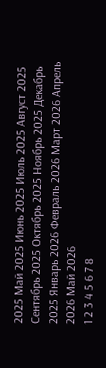2025 Май 2025 Июнь 2025 Июль 2025 Август 2025 Сентябрь 2025 Октябрь 2025 Ноябрь 2025 Декабрь 2025 Январь 2026 Февраль 2026 Март 2026 Апрель 2026 Май 2026
1 2 3 4 5 6 7 8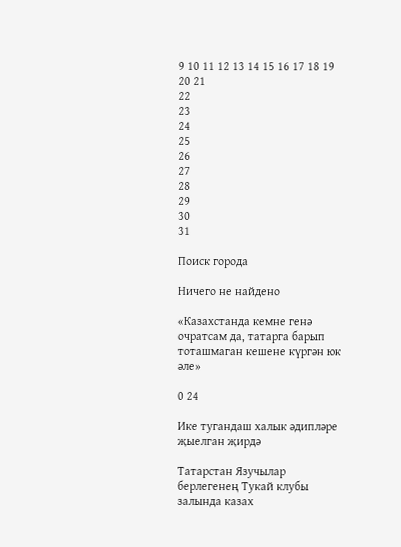9 10 11 12 13 14 15 16 17 18 19 20 21
22
23
24
25
26
27
28
29
30
31

Поиск города

Ничего не найдено

«Казахстанда кемне генә очратсам да, татарга барып тоташмаган кешене күргән юк әле»

0 24

Ике тугандаш халык әдипләре җыелган җирдә

Татарстан Язучылар берлегенең Тукай клубы залында казах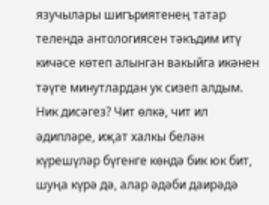язучылары шигъриятенең татар телендә антологиясен тәкъдим итү кичәсе көтеп алынган вакыйга икәнен тәүге минутлардан ук сизеп алдым. Ник дисәгез? Чит өлкә, чит ил әдипләре, иҗат халкы белән күрешүләр бүгенге көндә бик юк бит, шуңа күрә дә, алар әдәби даирәдә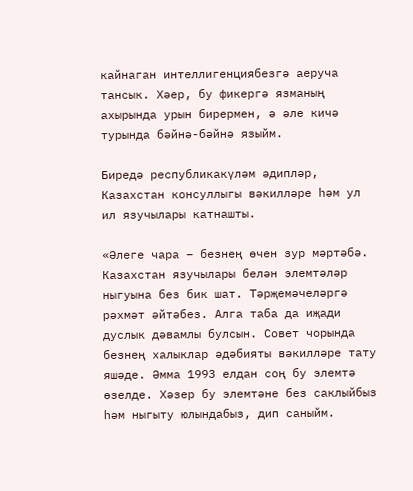кайнаган интеллигенциябезгә аеруча тансык. Хәер, бу фикергә язманың ахырында урын бирермен, ә әле кичә турында бәйнә-бәйнә языйм.

Биредә республикакүләм әдипләр, Казахстан консуллыгы вәкилләре һәм ул ил язучылары катнашты.

«Әлеге чара – безнең өчен зур мәртәбә. Казахстан язучылары белән элемтәләр ныгуына без бик шат. Тәрҗемәчеләргә рәхмәт әйтәбез. Алга таба да иҗади дуслык дәвамлы булсын. Совет чорында безнең халыклар әдәбияты вәкилләре тату яшәде. Әмма 1993 елдан соң бу элемтә өзелде. Хәзер бу элемтәне без саклыйбыз һәм ныгыту юлындабыз, дип саныйм.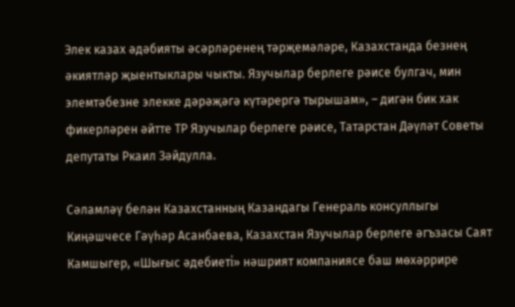Элек казах әдәбияты әсәрләренең тәрҗемәләре, Казахстанда безнең әкиятләр җыентыклары чыкты. Язучылар берлеге рәисе булгач, мин элемтәбезне элекке дәрәҗәгә күтәрергә тырышам», – дигән бик хак фикерләрен әйтте ТР Язучылар берлеге рәисе, Татарстан Дәүләт Советы депутаты Ркаил Зәйдулла.

Сәламләү белән Казахстанның Казандагы Генераль консуллыгы Киңәшчесе Гәүһәр Асанбаева, Казахстан Язучылар берлеге әгъзасы Саят Камшыгер, «Шығыс әдебиеті» нәшрият компаниясе баш мөхәррире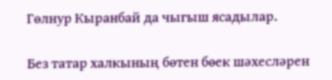Гөлнур Кыранбай да чыгыш ясадылар.

Без татар халкының бөтен бөек шәхесләрен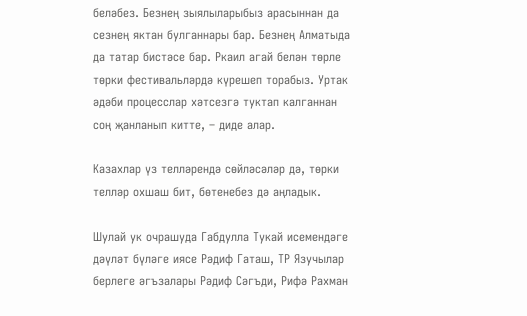беләбез. Безнең зыялыларыбыз арасыннан да сезнең яктан булганнары бар. Безнең Алматыда да татар бистәсе бар. Ркаил агай белән төрле төрки фестивальләрдә күрешеп торабыз. Уртак әдәби процесслар хәтсезгә туктап калганнан соң җанланып китте, – диде алар.

Казахлар үз телләрендә сөйләсәләр дә, төрки телләр охшаш бит, бөтенебез дә аңладык.

Шулай ук очрашуда Габдулла Тукай исемендәге дәүләт бүләге иясе Рәдиф Гаташ, ТР Язучылар берлеге әгъзалары Рәдиф Сәгъди, Рифә Рахман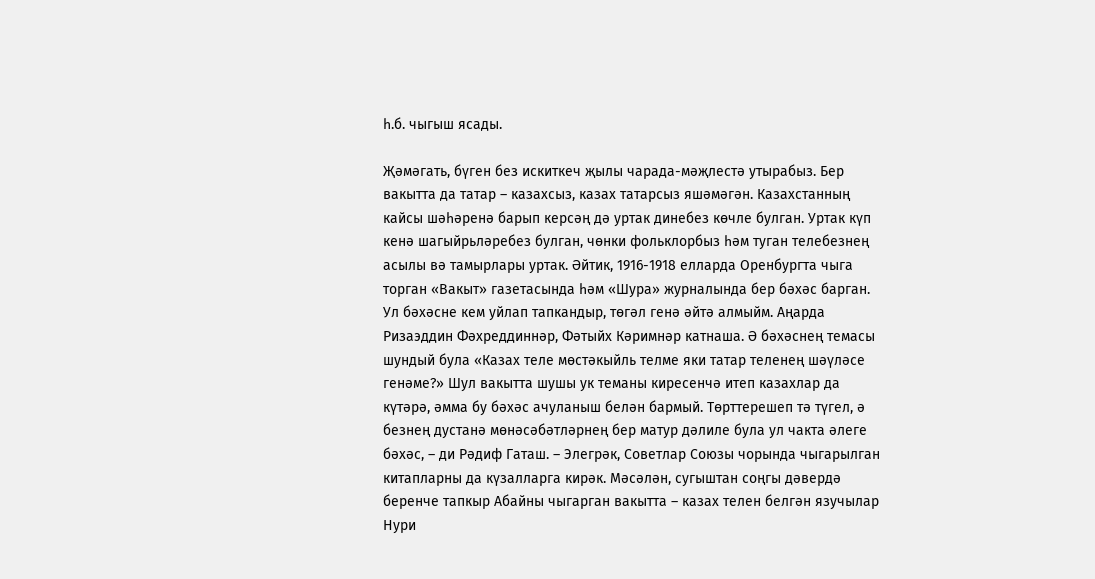һ.б. чыгыш ясады.

Җәмәгать, бүген без искиткеч җылы чарада-мәҗлестә утырабыз. Бер вакытта да татар – казахсыз, казах татарсыз яшәмәгән. Казахстанның кайсы шәһәренә барып керсәң дә уртак динебез көчле булган. Уртак күп кенә шагыйрьләребез булган, чөнки фольклорбыз һәм туган телебезнең асылы вә тамырлары уртак. Әйтик, 1916-1918 елларда Оренбургта чыга торган «Вакыт» газетасында һәм «Шура» журналында бер бәхәс барган. Ул бәхәсне кем уйлап тапкандыр, төгәл генә әйтә алмыйм. Аңарда Ризаэддин Фәхреддиннәр, Фәтыйх Кәримнәр катнаша. Ә бәхәснең темасы шундый була «Казах теле мөстәкыйль телме яки татар теленең шәүләсе генәме?» Шул вакытта шушы ук теманы киресенчә итеп казахлар да күтәрә, әмма бу бәхәс ачуланыш белән бармый. Төрттерешеп тә түгел, ә безнең дустанә мөнәсәбәтләрнең бер матур дәлиле була ул чакта әлеге бәхәс, – ди Рәдиф Гаташ. – Элегрәк, Советлар Союзы чорында чыгарылган китапларны да күзалларга кирәк. Мәсәлән, сугыштан соңгы дәвердә беренче тапкыр Абайны чыгарган вакытта – казах телен белгән язучылар Нури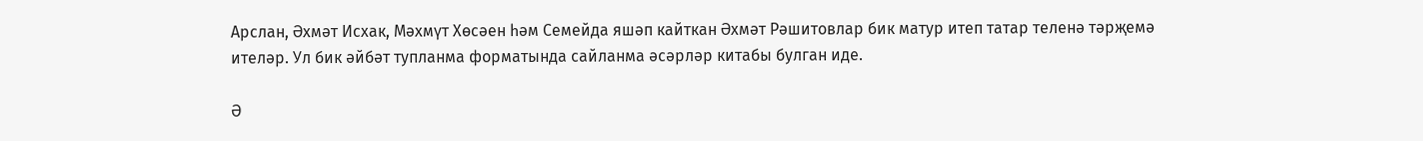Арслан, Әхмәт Исхак, Мәхмүт Хөсәен һәм Семейда яшәп кайткан Әхмәт Рәшитовлар бик матур итеп татар теленә тәрҗемә ителәр. Ул бик әйбәт тупланма форматында сайланма әсәрләр китабы булган иде.

Ә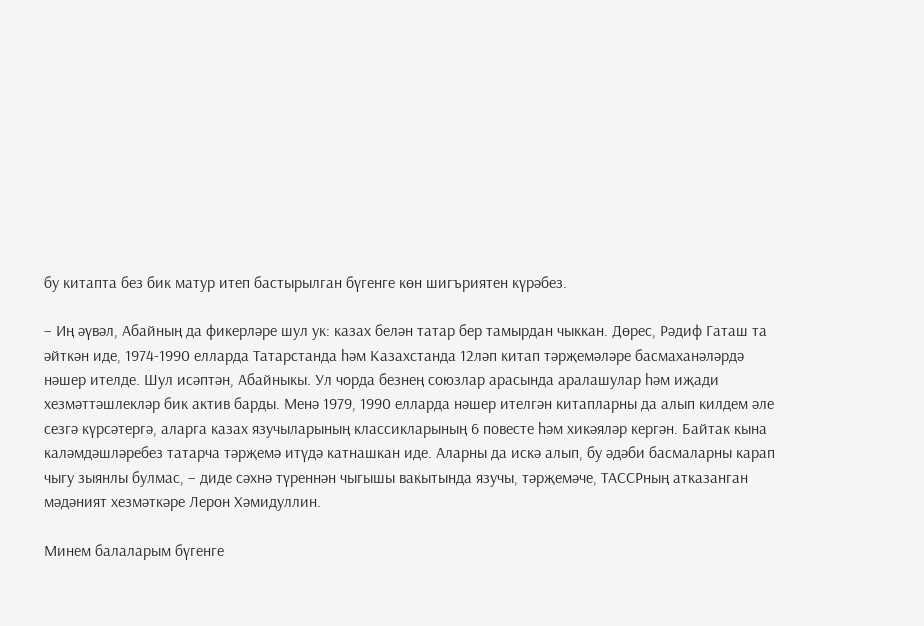бу китапта без бик матур итеп бастырылган бүгенге көн шигъриятен күрәбез.

– Иң әүвәл, Абайның да фикерләре шул ук: казах белән татар бер тамырдан чыккан. Дөрес, Рәдиф Гаташ та әйткән иде, 1974-1990 елларда Татарстанда һәм Казахстанда 12ләп китап тәрҗемәләре басмаханәләрдә нәшер ителде. Шул исәптән, Абайныкы. Ул чорда безнең союзлар арасында аралашулар һәм иҗади хезмәттәшлекләр бик актив барды. Менә 1979, 1990 елларда нәшер ителгән китапларны да алып килдем әле сезгә күрсәтергә, аларга казах язучыларының классикларының 6 повесте һәм хикәяләр кергән. Байтак кына каләмдәшләребез татарча тәрҗемә итүдә катнашкан иде. Аларны да искә алып, бу әдәби басмаларны карап чыгу зыянлы булмас, – диде сәхнә түреннән чыгышы вакытында язучы, тәрҗемәче, ТАССРның атказанган мәдәният хезмәткәре Лерон Хәмидуллин.

Минем балаларым бүгенге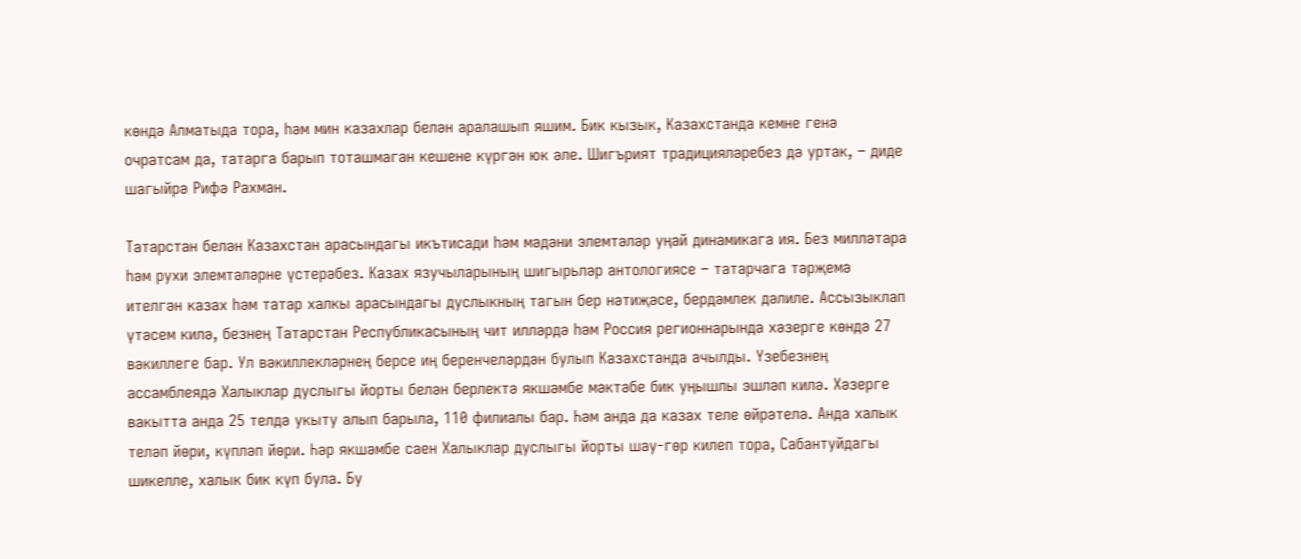көндә Алматыда тора, һәм мин казахлар белән аралашып яшим. Бик кызык, Казахстанда кемне генә очратсам да, татарга барып тоташмаган кешене күргән юк әле. Шигърият традицияләребез дә уртак, – диде шагыйрә Рифә Рахман.

Татарстан белән Казахстан арасындагы икътисади һәм мәдәни элемтәләр уңай динамикага ия. Без милләтара һәм рухи элемтәләрне үстерәбез. Казах язучыларының шигырьләр антологиясе – татарчага тәрҗемә ителгән казах һәм татар халкы арасындагы дуслыкның тагын бер нәтиҗәсе, бердәмлек дәлиле. Ассызыклап үтәсем килә, безнең Татарстан Республикасының чит илләрдә һәм Россия регионнарында хәзерге көндә 27 вәкиллеге бар. Ул вәкиллекләрнең берсе иң беренчеләрдән булып Казахстанда ачылды. Үзебезнең ассамблеядә Халыклар дуслыгы йорты белән берлектә якшәмбе мәктәбе бик уңышлы эшләп килә. Хәзерге вакытта анда 25 телдә укыту алып барыла, 110 филиалы бар. Һәм анда да казах теле өйрәтелә. Анда халык теләп йөри, күпләп йөри. Һәр якшәмбе саен Халыклар дуслыгы йорты шау-гөр килеп тора, Сабантуйдагы шикелле, халык бик күп була. Бу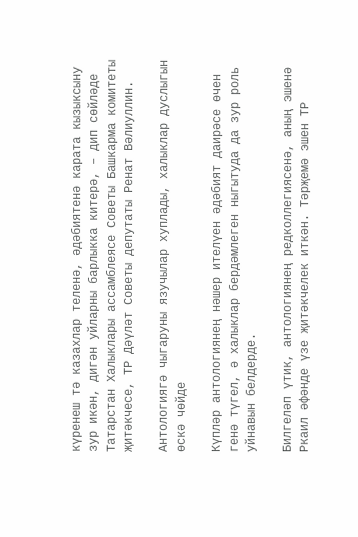күренеш тә казахлар теленә, әдәбиятенә карата кызыксыну зур икән, дигән уйларны барлыкка китерә, – дип сөйләде Татарстан Халыклары ассамблеясе Советы Башкарма комитеты җитәкчесе, ТР Дәүләт Советы депутаты Ренат Вәлиуллин.

Антологиягә чыгаруны язучылар хуплады, халыклар дуслыгын өскә чөйде

Күпләр антологиянең нәшер ителүен әдәбият даирәсе өчен генә түгел, ә халыклар бердәмлеген ныгытуда да зур роль уйнавын белдерде.

Билгеләп үтик, антологиянең редколлегиясенә, аның эшенә Ркаил әфәнде үзе җитәкчелек иткән. Тәрҗемә эшен ТР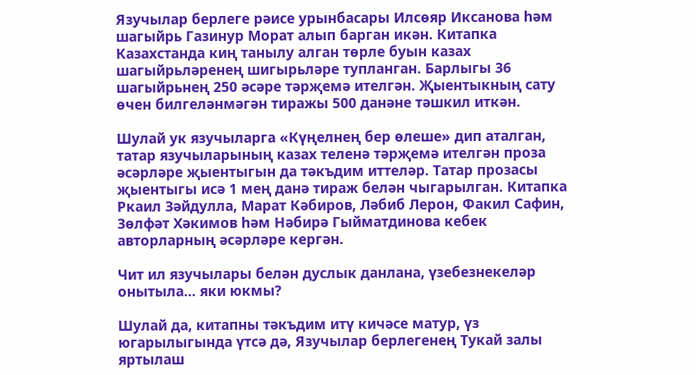Язучылар берлеге рәисе урынбасары Илсөяр Иксанова һәм шагыйрь Газинур Морат алып барган икән. Китапка Казахстанда киң танылу алган төрле буын казах шагыйрьләренең шигырьләре тупланган. Барлыгы 36 шагыйрьнең 250 әсәре тәрҗемә ителгән. Җыентыкның сату өчен билгеләнмәгән тиражы 500 данәне тәшкил иткән.

Шулай ук язучыларга «Күңелнең бер өлеше» дип аталган, татар язучыларының казах теленә тәрҗемә ителгән проза әсәрләре җыентыгын да тәкъдим иттеләр. Татар прозасы җыентыгы исә 1 мең данә тираж белән чыгарылган. Китапка Ркаил Зәйдулла, Марат Кәбиров, Ләбиб Лерон, Факил Сафин, Зөлфәт Хәкимов һәм Нәбирә Гыйматдинова кебек авторларның әсәрләре кергән.

Чит ил язучылары белән дуслык данлана, үзебезнекеләр онытыла... яки юкмы?

Шулай да, китапны тәкъдим итү кичәсе матур, үз югарылыгында үтсә дә, Язучылар берлегенең Тукай залы яртылаш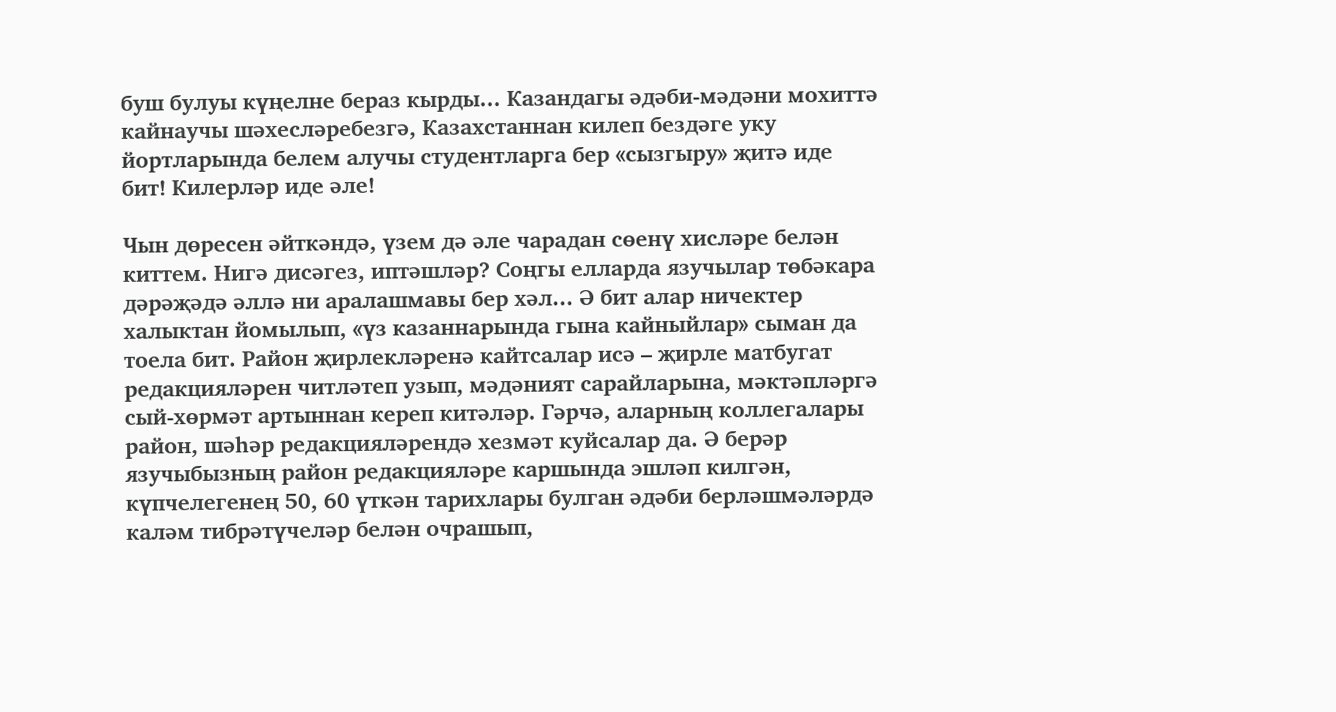буш булуы күңелне бераз кырды... Казандагы әдәби-мәдәни мохиттә кайнаучы шәхесләребезгә, Казахстаннан килеп бездәге уку йортларында белем алучы студентларга бер «сызгыру» җитә иде бит! Килерләр иде әле!

Чын дөресен әйткәндә, үзем дә әле чарадан сөенү хисләре белән киттем. Нигә дисәгез, иптәшләр? Соңгы елларда язучылар төбәкара дәрәҗәдә әллә ни аралашмавы бер хәл... Ә бит алар ничектер халыктан йомылып, «үз казаннарында гына кайныйлар» сыман да тоела бит. Район җирлекләренә кайтсалар исә – җирле матбугат редакцияләрен читләтеп узып, мәдәният сарайларына, мәктәпләргә сый-хөрмәт артыннан кереп китәләр. Гәрчә, аларның коллегалары район, шәһәр редакцияләрендә хезмәт куйсалар да. Ә берәр язучыбызның район редакцияләре каршында эшләп килгән, күпчелегенең 50, 60 үткән тарихлары булган әдәби берләшмәләрдә каләм тибрәтүчеләр белән очрашып,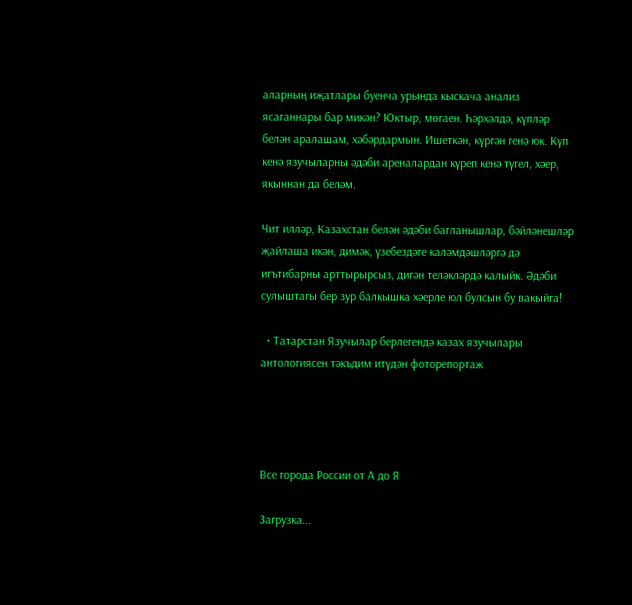аларның иҗатлары буенча урында кыскача анализ ясаганнары бар микән? Юктыр, мөгаен. Һәрхәлдә, күпләр белән аралашам, хәбәрдармын. Ишеткән, күргән генә юк. Күп кенә язучыларны әдәби ареналардан күреп кенә түгел, хәер, якыннан да беләм.

Чит илләр, Казахстан белән әдәби багланышлар, бәйләнешләр җайлаша икән, димәк, үзебездәге каләмдәшләргә дә игътибарны арттырырсыз, дигән теләкләрдә калыйк. Әдәби сулыштагы бер зур балкышка хәерле юл булсын бу вакыйга!

  • Татарстан Язучылар берлегендә казах язучылары антологиясен тәкъдим итүдән фоторепортаж




Все города России от А до Я

Загрузка...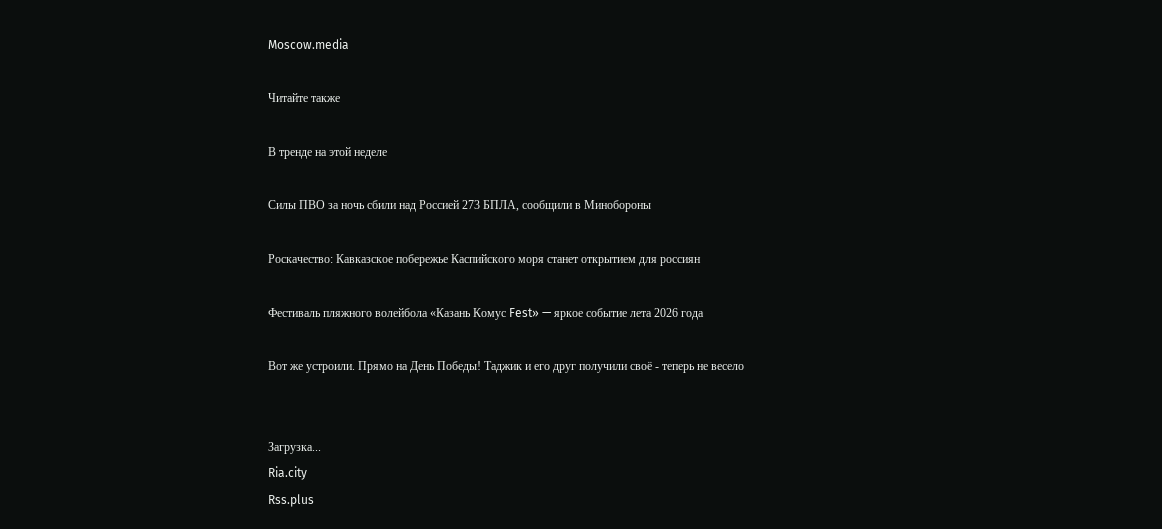Moscow.media

Читайте также

В тренде на этой неделе

Силы ПВО за ночь сбили над Россией 273 БПЛА, сообщили в Минобороны

Роскачество: Кавказское побережье Каспийского моря станет открытием для россиян

Фестиваль пляжного волейбола «Казань Комус Fest» — яркое событие лета 2026 года

Вот же устроили. Прямо на День Победы! Таджик и его друг получили своё - теперь не весело


Загрузка...
Ria.city
Rss.plus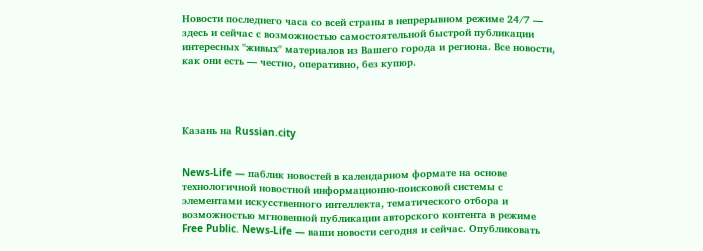Новости последнего часа со всей страны в непрерывном режиме 24/7 — здесь и сейчас с возможностью самостоятельной быстрой публикации интересных "живых" материалов из Вашего города и региона. Все новости, как они есть — честно, оперативно, без купюр.




Казань на Russian.city


News-Life — паблик новостей в календарном формате на основе технологичной новостной информационно-поисковой системы с элементами искусственного интеллекта, тематического отбора и возможностью мгновенной публикации авторского контента в режиме Free Public. News-Life — ваши новости сегодня и сейчас. Опубликовать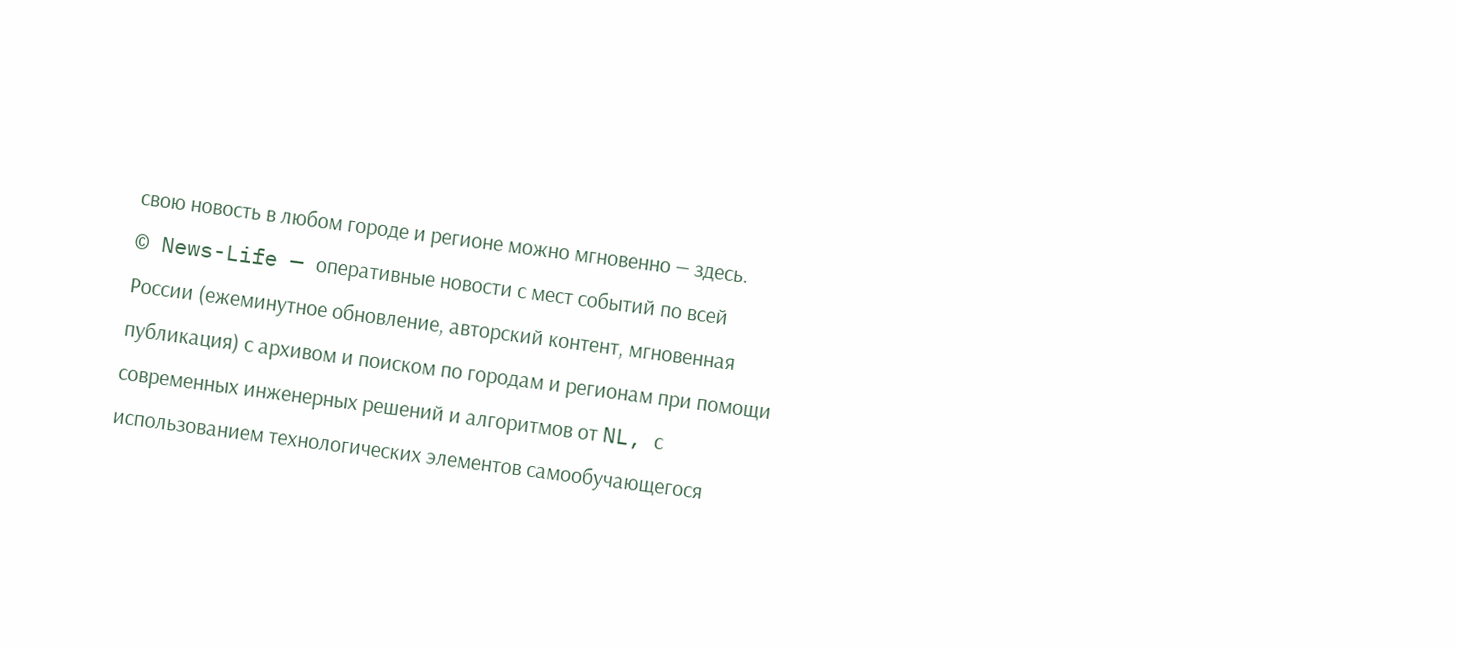свою новость в любом городе и регионе можно мгновенно — здесь.
© News-Life — оперативные новости с мест событий по всей России (ежеминутное обновление, авторский контент, мгновенная публикация) с архивом и поиском по городам и регионам при помощи современных инженерных решений и алгоритмов от NL, с использованием технологических элементов самообучающегося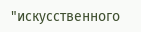"искусственного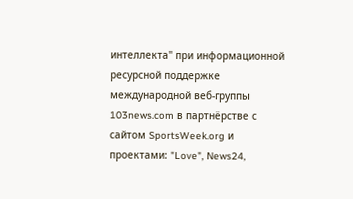интеллекта" при информационной ресурсной поддержке международной веб-группы 103news.com в партнёрстве с сайтом SportsWeek.org и проектами: "Love", News24,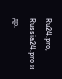Ru24.pro, Russia24.pro и др.